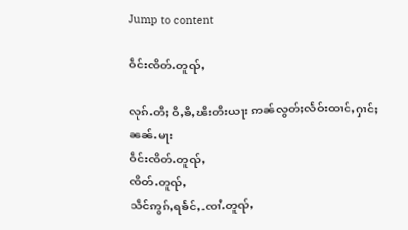Jump to content

ဝဵင်းၸိတ်ႉတူၺ်ႇ

လုၵ်ႉတီႈ ဝီႇၶီႇၽီးတီးယႃး ဢၼ်လွတ်ႈလႅဝ်းထၢင်ႇႁၢင်ႈ ၼၼ်ႉမႃး
ဝဵင်းၸိတ်ႉတူၺ်ႇ
ၸိတ်ႉတူၺ်ႇ
သဵင်ဢွၵ်ႇရၶႅင်ႇ-ၸၢႆႉတူၺ်ႇ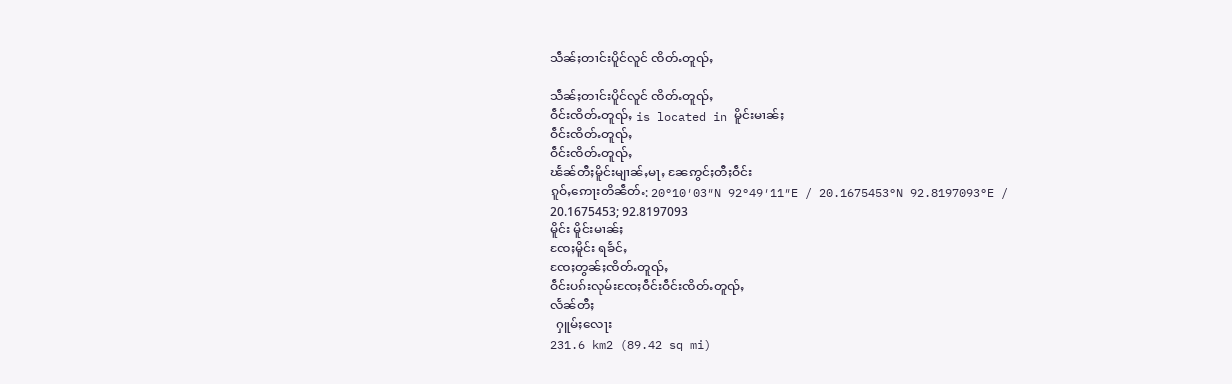သဵၼ်ႈတၢင်းပိူင်လူင် ၸိတ်ႉတူၺ်ႇ

သဵၼ်ႈတၢင်းပိူင်လူင် ၸိတ်ႉတူၺ်ႇ
ဝဵင်းၸိတ်ႉတူၺ်ႇ is located in မိူင်းမၢၼ်ႈ
ဝဵင်းၸိတ်ႉတူၺ်ႇ
ဝဵင်းၸိတ်ႉတူၺ်ႇ
ၽႅၼ်တီႈမိူင်းမျၢၼ်ႇမႃႇ ၼႄဢွင်ႈတီႈဝဵင်း
ၵူဝ်ႇဢေႃးတိၼဵတ်ႉ: 20°10′03″N 92°49′11″E / 20.1675453°N 92.8197093°E / 20.1675453; 92.8197093
မိူင်း မိူင်းမၢၼ်ႈ
ၸႄႈမိူင်း ရၶႅင်ႇ
ၸႄႈတွၼ်ႈၸိတ်ႉတူၺ်ႇ
ဝဵင်းပၵ်းလုမ်းၸႄႈဝဵင်းဝဵင်းၸိတ်ႉတူၺ်ႇ
လႅၼ်တီႈ
  ႁူမ်ႈလေႃး
231.6 km2 (89.42 sq mi)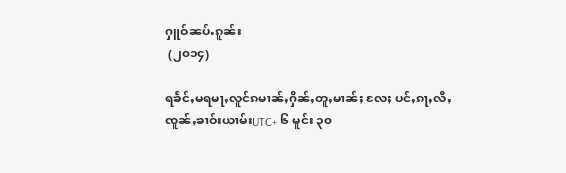ႁူဝ်ၼပ်ႉၵူၼ်း
 (၂၀၁၄)

ရၶႅင်ႇမရမႃႇလူင်ၵမၢၼ်ႇႁိၼ်ႇတူႇမၢၼ်ႈ လႄႈ ပင်ႇၵႃႇလီႇ
ၸူၼ်ႇၶၢဝ်းယၢမ်းUTC+ ၆ မူင်း ၃၀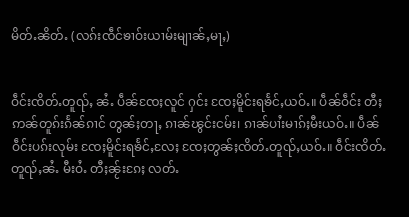မိတ်ႉၼိတ်ႉ (လၵ်းၸဵင်ၶၢဝ်းယၢမ်းမျၢၼ်ႇမႃႇ)


ဝဵင်းၸိတ်ႉတူၺ်ႇ ၼႆႉ ပဵၼ်ၸႄႈလူင် ႁင်း ၸႄႈမိူင်းရၶႅင်ႇယဝ်ႉ။ ပဵၼ်ဝဵင်း တီႈဢၼ်တူၵ်းၵႅၼ်ၵၢင် တွၼ်ႈတႃႇ ၵၢၼ်ၽွင်းငမ်း၊ ၵၢၼ်ပၢႆးမၢၵ်ႈမီးယဝ်ႉ။ ပဵၼ် ဝဵင်းပၵ်းလုမ်း ၸႄႈမိူင်းရၶႅင်ႇလႄႈ ၸႄႈတွၼ်ႈၸိတ်ႉတူၺ်ႇယဝ်ႉ။ ဝဵင်းၸိတ်ႉတူၺ်ႇၼႆႉ မီးဝႆႉ တီႈၼႂ်းၵႄႈ လတ်ႉ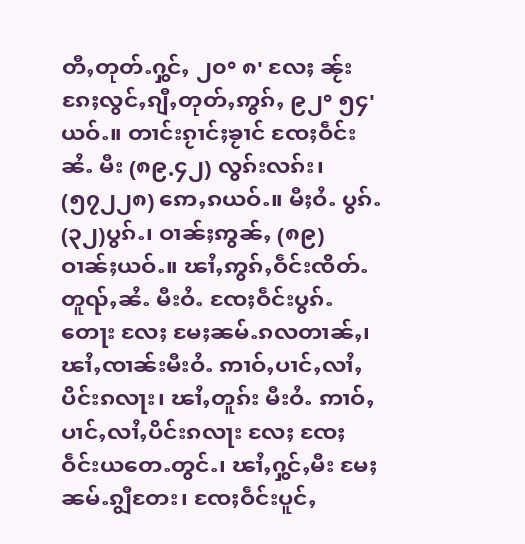တီႇတုတ်ႉႁွင်ႇ ၂၀° ၈' လႄႈ ၼႂ်းၵႄႈလွင်ႇၵျီႇတုတ်ႇဢွၵ်ႇ ၉၂° ၅၄' ယဝ်ႉ။ တၢင်းၵႂၢင်ႈၶႂၢင် ၸႄႈဝဵင်းၼႆႉ မီး (၈၉.၄၂) လွၵ်းလၵ်း၊ (၅၇၂၂၈) ဢေႇၵယဝ်ႉ။ မီႈဝႆႉ ပွၵ်ႉ (၃၂)ပွၵ်ႉ၊ ဝၢၼ်ႈဢွၼ်ႇ (၈၉) ဝၢၼ်ႈယဝ်ႉ။ ၽၢႆႇဢွၵ်ႇဝဵင်းၸိတ်ႉတူၺ်ႇၼႆႉ မီးဝႆႉ ၸႄႈဝဵင်းပွၵ်ႉတေႃး လႄႈ မႄႈၼမ်ႉၵလတၢၼ်ႇ၊ ၽၢႆႇၸၢၼ်းမီးဝႆႉ ဢၢဝ်ႇပၢင်ႇလၢႆႇပိင်းၵလႃး၊ ၽၢႆႇတူၵ်း မီးဝႆႉ ဢၢဝ်ႇပၢင်ႇလၢႆႇပိင်းၵလႃး လႄႈ ၸႄႈဝဵင်းယတေႉတွင်ႉ၊ ၽၢႆႇႁွင်ႇမီး မႄႈၼမ်ႉၵျွီတႄး၊ ၸႄႈဝဵင်းပူင်ႇ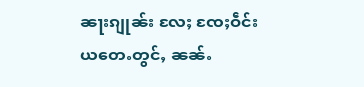ၼႃးၵျုၼ်း လႄႈ ၸႄႈဝဵင်းယတေႉတွင်ႇ ၼၼ်ႉ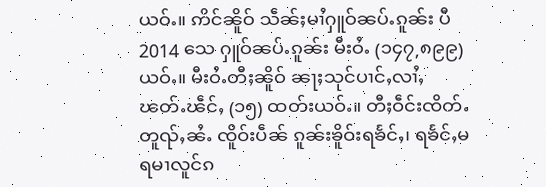ယဝ်ႉ။ ဢိင်ၼိူဝ် သဵၼ်ႈမၢႆႁူဝ်ၼပ်ႉၵူၼ်း ပီ 2014 သေ ႁူဝ်ၼပ်ႉၵူၼ်း မီးဝႆႉ (၁၄၇,၈၉၉) ယဝ်ႉ။ မီးဝႆႉတီႈၼိူဝ် ၼႃႈသုင်ပၢင်ႇလၢႆႇ ၽတ်ႉၽဵင်ႇ (၁၅) ထတ်းယဝ်ႉ။ တီႈဝဵင်းၸိတ်ႉတူၺ်ႇၼႆႉ ၸိူဝ်းပဵၼ် ၵူၼ်းၶိူဝ်းရၶႅင်ႇ၊ ရၶႅင်ႇမရမၢလူင်ၵ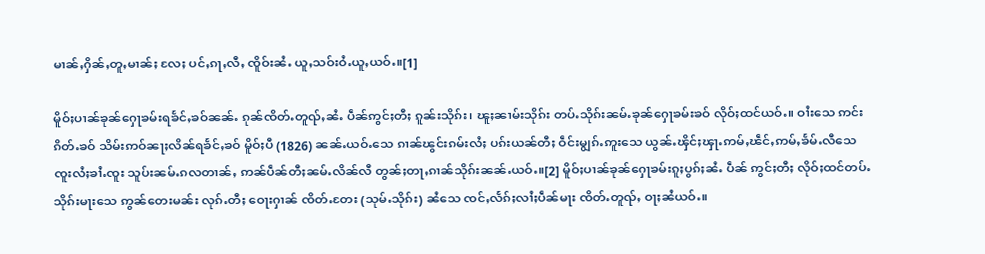မၢၼ်ႇႁိၼ်ႇတူႇမၢၼ်ႈ လႄႈ ပင်ႇၵႃႇလီႇ ၸိူဝ်းၼႆႉ ယူႇသဝ်းဝႆႉယူႇယဝ်ႉ။[1]

မိူဝ်ႈပၢၼ်ၶုၼ်ႁေႃၶမ်းရၶႅင်ႇၶဝ်ၼၼ်ႉ ၵုၼ်ၸိတ်ႉတူၺ်ႇၼႆႉ ပဵၼ်ဢွင်ႈတီႈ ၵူၼ်းသိုၵ်း၊ ၽူႈၼၢမ်းသိုၵ်း တပ်ႉသိုၵ်းၼမ်ႉၶုၼ်ႁေႃၶမ်းၶဝ် လိုဝ်ႈထင်ယဝ်ႉ။ ဝၢႆးသေ ဢင်းၵိတ်ႉၶဝ် သိမ်းဢဝ်ၼႃႈလိၼ်ရၶႅင်ႇၶဝ် မိူဝ်ႈပီ (1826) ၼၼ်ႉယဝ်ႉသေ ၵၢၼ်ၽွင်းၵမ်းလႆႈ ပၵ်းယၼ်တီႈ ဝဵင်းမျွၵ်ႉဢူးသေ ယွၼ်ႉၾိင်ႈၾႃႉဢမ်ႇၽဵင်ႇဢမ်ႇၶႅမ်ႉလီသေ ၸူးလႆႈၶၢႆႉၸူး သူပ်းၼမ်ႉၵလတၢၼ်ႇ ဢၼ်ပဵၼ်တီႈၼမ်ႉလိၼ်လီ တွၼ်ႈတႃႇၵၢၼ်သိုၵ်းၼၼ်ႉယဝ်ႉ။[2] မိူဝ်ႈပၢၼ်ၶုၼ်ႁေႃၶမ်းၵူႈပွၵ်ႈၼႆႉ ပဵၼ် ဢွင်ႈတီႈ လိုဝ်ႈထင်တပ်ႉသိုၵ်းမႃးသေ ဢွၼ်တေးမၼ်း လုၵ်ႉတီႈ ဝေႃးႁၢၼ် ၸိတ်ႉတႄး (သုမ်ႉသိုၵ်း) ၼႆသေ ၸင်ႇလႅၵ်ႈလၢႆႈပဵၼ်မႃး ၸိတ်ႉတူၺ်ႇ ဝႃႈၼႆယဝ်ႉ။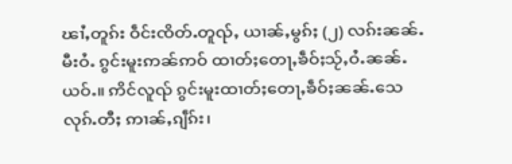ၽၢႆႇတူၵ်း ဝဵင်းၸိတ်ႉတူၺ်ႇ ယၢၼ်ႇမွၵ်ႈ (၂) လၵ်းၼၼ်ႉ မီးဝႆႉ ၵွင်းမူးဢၼ်ဢဝ် ထၢတ်ႈတေႃႇၶဵဝ်ႈသႂ်ႇဝႆႉၼၼ်ႉယဝ်ႉ။ ဢိင်လူၺ် ၵွင်းမူးထၢတ်ႈတေႃႇၶဵဝ်ႈၼၼ်ႉသေ လုၵ်ႉတီႈ ဢၢၼ်ႇၵျဵၵ်း၊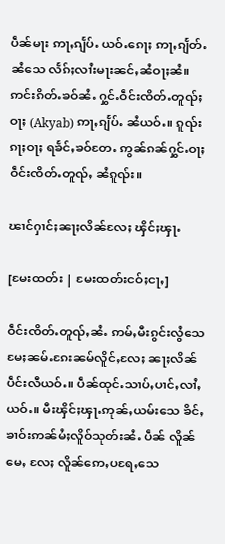ပဵၼ်မႃး ဢႃႇၵျႅပ်ႉ ယဝ်ႉၵေႃႈ ဢႃႇၵျႅတ်ႉ ၼႆသေ လႅၵ်ႈလၢႆးမႃးၼင်ႇၼႆဝႃႈၼႆ။ ဢင်းၵိတ်ႉၶဝ်ၼႆႉ ႁွင်ႉဝဵင်းၸိတ်ႉတူၺ်ႈဝႃႈ (Akyab) ဢႃႇၵျႅပ်ႉ ၼႆယဝ်ႉ။ ၵူၺ်းၵႃႈဝႃႈ ရၶႅင်ႇၶဝ်တႄႉ ဢွၼ်ၵၼ်ႁွင်ႉဝႃႈ ဝဵင်းၸိတ်ႉတူၺ်ႇ ၼႆၵူၺ်း။

ၽၢင်ႁၢင်ႈၼႃႈလိၼ်လႄႈ ၾိင်ႈၾႃႉ

[မႄးထတ်း | မႄးထတ်းငဝ်ႈငႃႇ]

ဝဵင်းၸိတ်ႉတူၺ်ႇၼႆႉ ဢမ်ႇမီးၵွင်းလွႆသေ မႄႈၼမ်ႉၵႄးၼမ်လိူင်ႇလႄႈ ၼႃႈလိၼ်ပဵင်းလီယဝ်ႉ။ ပဵၼ်ထုင်ႉသၢပ်ႇပၢင်ႇလၢႆႇယဝ်ႉ။ မီးၾိင်ႈၾႃႉဢုၼ်ႇယမ်းသေ ၶိင်ႇၶၢဝ်းဢၼ်မႆႈလိူဝ်သုတ်းၼႆႉ ပဵၼ် လိူၼ်မေႇ လႄႈ လိူၼ်ဢေႇပရႄႇသေ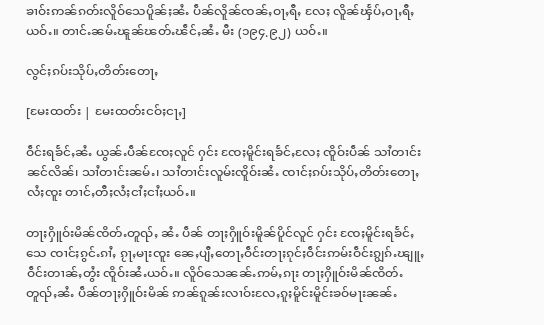ၶၢဝ်းဢၼ်ၵတ်းလိူဝ်သေပိူၼ်ႈၼႆႉ ပဵၼ်လိူၼ်ၸၼ်ႇဝႃႇရီႇ လႄႈ လိူၼ်ၾႅပ်ႇဝႃႇရီႇယဝ်ႉ။ တၢင်ႉၼမ်ႉၽူၼ်ၽတ်ႉၽဵင်ႇၼႆႉ မီး (၁၉၄.၉၂) ယဝ်ႉ။

လွင်ႈၵပ်းသိုပ်ႇတိတ်းတေႃႇ

[မႄးထတ်း | မႄးထတ်းငဝ်ႈငႃႇ]

ဝဵင်းရၶႅင်ႇၼႆႉ ယွၼ်ႉပဵၼ်ၸႄႈလူင် ႁင်း ၸႄႈမိူင်းရၶႅင်ႇလႄႈ ၸိူဝ်းပဵၼ် သၢႆတၢင်း ၼင်လိၼ်၊ သၢႆတၢင်းၼမ်ႉ၊ သၢႆတၢင်းလူမ်းၸိူဝ်းၼႆႉ ၸၢင်ႈၵပ်းသိုပ်ႇတိတ်းတေႃႇလႆႈၸူး တၢင်ႇတီႈလႆႈငၢႆႈငၢႆႈယဝ်ႉ။

တႃႈႁိူဝ်းမိၼ်ၸိတ်ႉတူၺ်ႇ ၼႆႉ ပဵၼ် တႃႈႁိူဝ်းမိူၼ်ပိူင်လူင် ႁင်း ၸႄႈမိူင်းရၶႅင်ႇသေ ၸၢင်ႈၵွင်ႉၵၢႆႇ ၵႂႃႇမႃးၸူး ၼေႇပျီႇတေႃႇဝဵင်းတႃႈၵုင်ႈဝဵင်းဢမ်းဝဵင်းၵျွၵ်ႉၽျူႇဝဵင်းတၢၼ်ႇတွႆး ၸိူဝ်းၼႆႉယဝ်ႉ။ လိူဝ်သေၼၼ်ႉဢမ်ႇၵႃး တႃႈႁိူဝ်းမိၼ်ၸိတ်ႉတူၺ်ႇၼႆႉ ပဵၼ်တႃႈႁိူဝ်းမိၼ် ဢၼ်ၵူၼ်းလၢဝ်းလႄႇၵူႈမိူင်းမိူင်းၶဝ်မႃးၼၼ်ႉ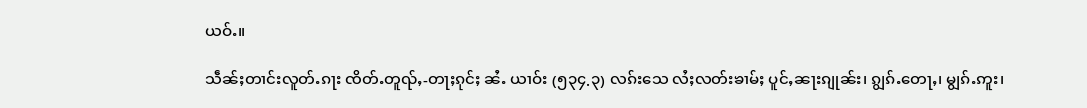ယဝ်ႉ။

သဵၼ်ႈတၢင်းလူတ်ႉၵႃး ၸိတ်ႉတူၺ်ႇ-တႃႈၵုင်ႈ ၼႆႉ ယၢဝ်း (၅၃၄.၃) လၵ်းသေ လႆႈလတ်းၶၢမ်ႈ ပူင်ႇၼႃးၵျုၼ်း၊ ၵျွၵ်ႉတေႃႇ၊ မျွၵ်ႉဢူး၊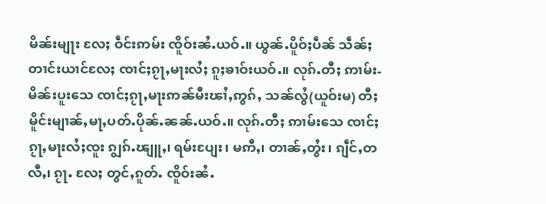မိၼ်းမျႃး လႄႈ ဝဵင်းဢမ်း ၸိူဝ်းၼႆႉယဝ်ႉ။ ယွၼ်ႉပိူဝ်ႈပဵၼ် သဵၼ်ႈတၢင်းယၢင်လႄႈ ၸၢင်ႈၵႂႃႇမႃးလႆႈ ၵူႈၶၢဝ်းယဝ်ႉ။ လုၵ်ႉတီႈ ဢၢမ်း-မိၼ်းပူးသေ ၸၢင်ႈၵႂႃႇမႃးဢၼ်မီးၽၢႆႇဢွၵ်ႇ သၼ်လွႆ(ယူဝ်းမ) တီႈမိူင်းမျၢၼ်ႇမႃႇပတ်ႉပိုၼ်ႉၼၼ်ႉယဝ်ႉ။ လုၵ်ႉတီႈ ဢၢမ်းသေ ၸၢင်ႈၵႂႃႇမႃးလႆႈၸူး ၵျွၵ်ႉၽျူႇ၊ ရမ်းပျႄး၊ မဢီႇ၊ တၢၼ်ႇတွႆး၊ ၵျဵင်ႇတလီႇ၊ ၵႂႃႉ လႄႈ တွင်ႇၵူတ်ႉ ၸိူဝ်းၼႆႉ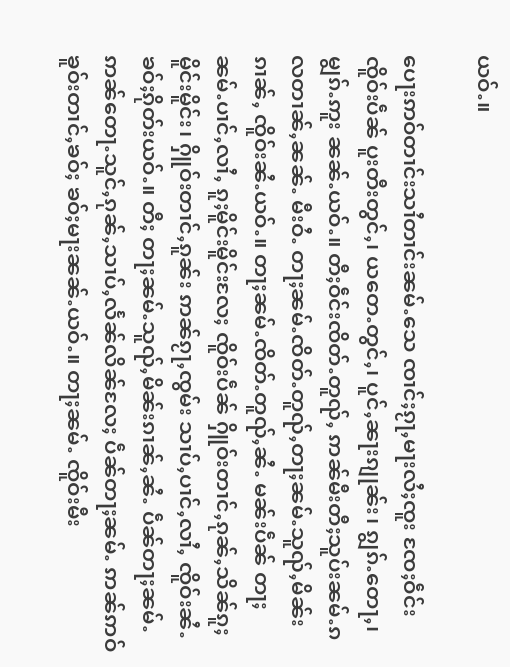ယဝ်ႉ။

ပေႃးဢဝ်တၢင်းသၢႆတၢင်းၼမ်ႉသေ ၸၢင်ႈၵႂႃႇမႃးလႆႈၸူး ၸႄႈဝဵင်း ၸိူဝ်းပဵၼ် ပူးတီးတွင်ႇ၊ ယတေႉတွင်ႇ၊ ပူင်ႇၼႃးၵျုၼ်း၊ ၵျွၵ်ႉတေႃႇ၊ မျွၵ်ႉဢူး ၼၼ်ႉယဝ်ႉ။ တီႈဝဵင်းၸိတ်ႉတူၺ်ႇ ဢၼ်မီးတီႈသူပ်းၼမ်ႉၵလတၢၼ်ႇၼၼ်ႉ မီးဝႆႉ တႃႈၼမ်ႉၸိတ်ႉတူၺ်ႇတႃႈၼမ်ႉသူၺ်ႇမိၼ်းၵၢၼ်ႇ ၸိူဝ်းၼႆႉယဝ်ႉ။ တႃႈၼမ်ႉၸိတ်ႉတူၺ်ႇၼႆႉ မၼ်းပဵၼ် တႃႈၼမ်ႉပၢင်ႇလၢႆႇ ၵူႈမိူင်းမိူင်းလႄႈ ၸိူဝ်းပဵၼ် ႁိူဝ်းတၢင်ႇၵုၼ်ႇသိၼ်ၵူႈမိူင်းမိူင်း၊ ႁိူဝ်းတၢင်ႇၵူၼ်း ဢၼ်ၵႂႃႇၸွမ်း သၢပ်ႇပၢင်ႇလၢႆႇ ၸိူဝ်းၼႆႉ ၶဝ်ႈၵိုတ်းယဝ်ႉ။ တီႈ တႃႈၼမ်ႉသူၺ်ႇမိၼ်းၵၢၼ်ႇၼႆႉ ပဵၼ်တႃႈၼမ်ႉ ဢၼ်တေႃႉသူင်ႇၵုၼ်ႇသၢပ်ႇလႅၼ်လိၼ်လႄႈ ပဵၼ်တႃႈၼမ်ႉ ဢၼ်ဢဝ်ၶူဝ်းတၢင်ႇၶဝ်ႈ ၶဝ်ႈမႃးၼၼ်ႉယဝ်ႉ။ တႃႈၼမ်ႉ ၸိူဝ်းမီး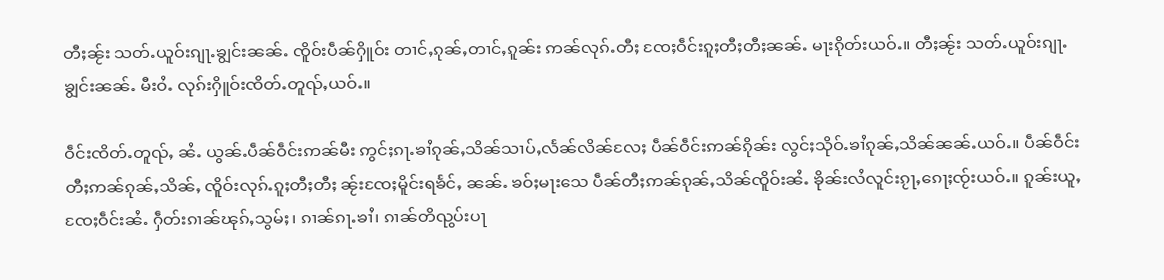တီႈၼႂ်း သတ်ႉယူဝ်းၵျႃႉၶျွင်းၼၼ်ႉ ၸိူဝ်းပဵၼ်ႁိူဝ်း တၢင်ႇၵုၼ်ႇတၢင်ႇၵူၼ်း ဢၼ်လုၵ်ႉတီႈ ၸႄႈဝဵင်းၵူႈတီႈတီႈၼၼ်ႉ မႃးၵိုတ်းယဝ်ႉ။ တီႈၼႂ်း သတ်ႉယူဝ်းၵျႃႉၶျွင်းၼၼ်ႉ မီးဝႆႉ လုၵ်းႁိူဝ်းၸိတ်ႉတူၺ်ႇယဝ်ႉ။

ဝဵင်းၸိတ်ႉတူၺ်ႇ ၼႆႉ ယွၼ်ႉပဵၼ်ဝဵင်းဢၼ်မီး ဢွင်ႈၵႃႉၶၢႆၵုၼ်ႇသိၼ်သၢပ်ႇလႅၼ်လိၼ်လႄႈ ပဵၼ်ဝဵင်းဢၼ်ၵိုၼ်း လွင်ႈသိုဝ်ႉၶၢႆၵုၼ်ႇသိၼ်ၼၼ်ႉယဝ်ႉ။ ပဵၼ်ဝဵင်း တီႈဢၼ်ၵုၼ်ႇသိၼ်ႇ ၸိူဝ်းလုၵ်ႉၵူႈတီႈတီႈ ၼႂ်းၸႄႈမိူင်းရၶႅင်ႇ ၼၼ်ႉ ၶဝ်ႈမႃးသေ ပဵၼ်တီႈဢၼ်ၵုၼ်ႇသိၼ်ၸိူဝ်းၼႆႉ ၶိုၼ်းလႆလူင်းၵႂႃႇၵေႃႈၸႂ်းယဝ်ႉ။ ၵူၼ်းယူႇၸႄႈဝဵင်းၼႆႉ ႁဵတ်းၵၢၼ်ၽုၵ်ႇသွမ်ႈ၊ ၵၢၼ်ၵႃႉၶၢႆ၊ ၵၢၼ်တိၺွပ်းပႃ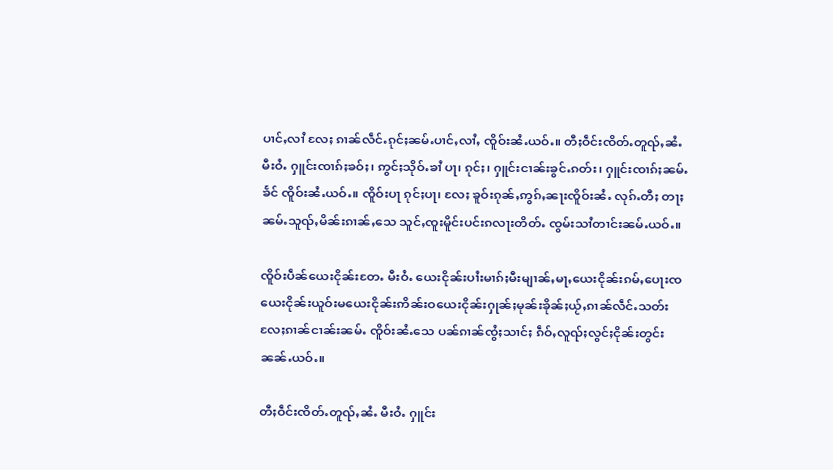ပၢင်ႇလၢႆ လႄႈ ၵၢၼ်လဵင်ႉၵုင်ႈၼမ်ႉပၢင်ႇလၢႆႇ ၸိူဝ်းၼႆႉယဝ်ႉ။ တီႈဝဵင်းၸိတ်ႉတူၺ်ႇၼႆႉ မီးဝႆႉ ႁူင်းၸၢၵ်ႈၶဝ်ႈ၊ ဢွင်ႈသိုဝ်ႉၶၢႆ ပႃ၊ ၵုင်ႈ၊ ႁူင်းငၢၼ်းၶွင်ႉၵတ်း၊ ႁူင်းၸၢၵ်ႈၼမ်ႉၶႅင် ၸိူဝ်းၼႆႉယဝ်ႉ။ ၸိူဝ်းပႃ ၵုင်ႈပႃ၊ လႄႈ ၶူဝ်းၵုၼ်ႇဢွၵ်ႇၼႃးၸိူဝ်းၼႆႉ လုၵ်ႉတီႈ တႃႈၼမ်ႉသူၺ်ႇမိၼ်းၵၢၼ်ႇသေ သူင်ႇၸူးမိူင်းပင်းၵလႃးတိတ်ႉ ၸွမ်းသၢႆတၢင်းၼမ်ႉယဝ်ႉ။

ၸိူဝ်းပဵၼ်ယေးငိုၼ်းတႄႉ မီးဝႆႉ ယေးငိုၼ်းပၢႆးမၢၵ်ႈမီးမျၢၼ်ႇမႃႇယေးငိုၼ်းၵမ်ႇပေႃးၸယေးငိုၼ်းယူဝ်းမယေးငိုၼ်းဢိၼ်းဝယေးငိုၼ်းႁုၼ်ႈမုၼ်းၶိုၼ်ႈယႂ်ႇၵၢၼ်လဵင်ႉသတ်း လႄႈၵၢၼ်ငၢၼ်းၼမ်ႉ ၸိူဝ်းၼႆႉသေ ပၼ်ၵၢၼ်ၸွႆႈသၢင်ႈ ၵဵဝ်ႇလူၺ်ႈလွင်ႈငိုၼ်းတွင်းၼၼ်ႉယဝ်ႉ။

တီႈဝဵင်းၸိတ်ႉတူၺ်ႇၼႆႉ မီးဝႆႉ ႁူင်း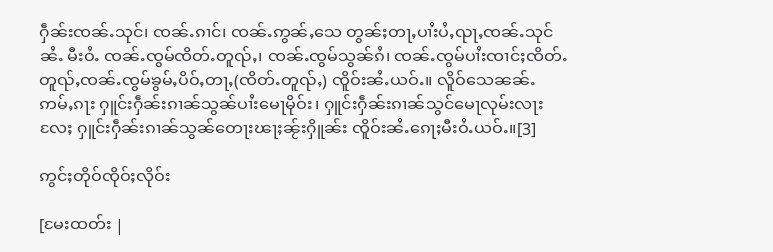ႁဵၼ်းၸၼ်ႉသုင်၊ ၸၼ်ႉၵၢင်၊ ၸၼ်ႉဢွၼ်ႇသေ တွၼ်ႈတႃႇပၢႆးပႆႇၺႃႇၸၼ်ႉသုင် ၼႆႉ မီးဝႆႉ ၸၼ်ႉၸွမ်ၸိတ်ႉတူၺ်ႇ၊ ၸၼ်ႉၸွမ်သွၼ်ၵႆ၊ ၸၼ်ႉၸွမ်ပၢႆးၸၢင်ႈၸိတ်ႉတူၺ်ႇၸၼ်ႉၸွမ်ၶွမ်ႇပိဝ်ႇတႃႇ(ၸိတ်ႉတူၺ်ႇ) ၸိူဝ်းၼႆႉယဝ်ႉ။ လိူဝ်သေၼၼ်ႉဢမ်ႇၵႃး ႁူင်းႁဵၼ်းၵၢၼ်သွၼ်ပၢႆးမေႃမိုဝ်း၊ ႁူင်းႁဵၼ်းၵၢၼ်သွင်မေႃလုမ်းလႃး လႄႈ ႁူင်းႁဵၼ်းၵၢၼ်သွၼ်တေႃးၽႃႈၼႂ်းႁိူၼ်း ၸိူဝ်းၼႆႉၵေႃႈမီးဝႆႉယဝ်ႉ။[3]

ဢွင်ႈတိုဝ်ၸိုဝ်ႈလိုဝ်း

[မႄးထတ်း |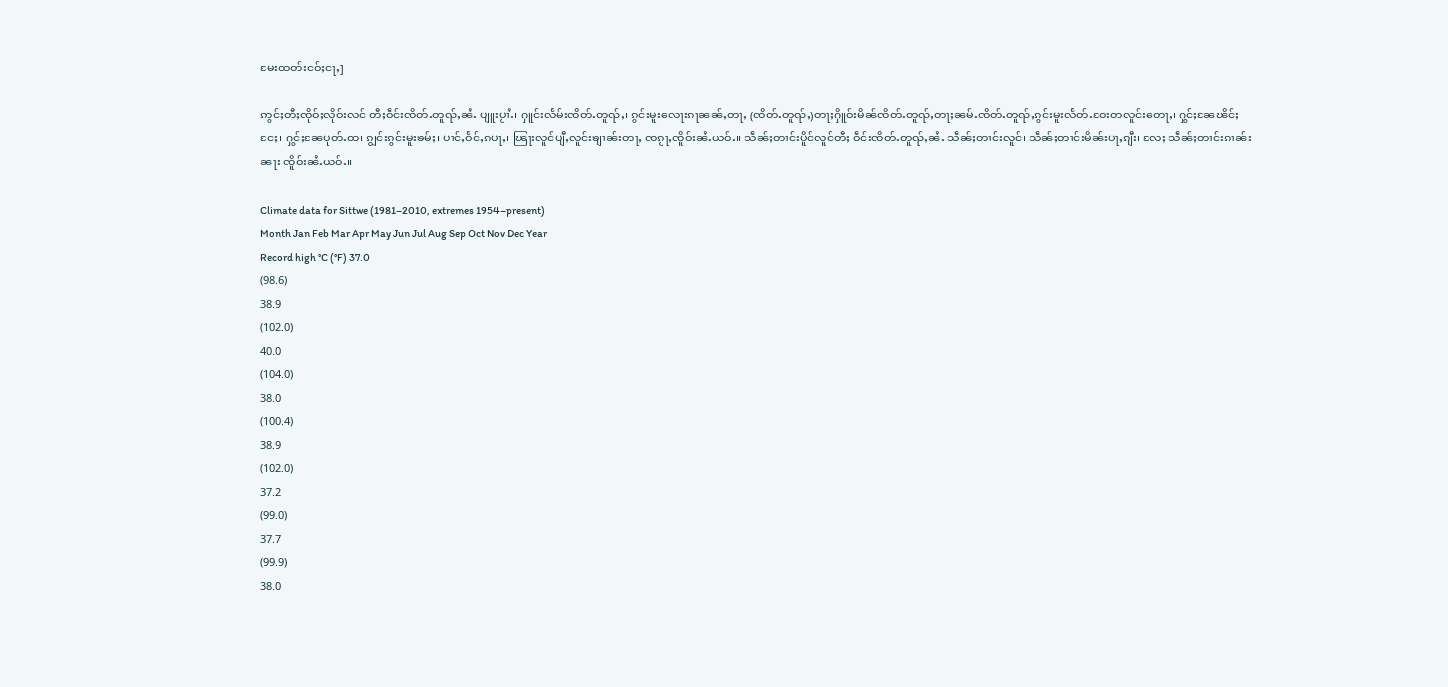မႄးထတ်းငဝ်ႈငႃႇ]

ဢွင်ႈတီႈၸိုဝ်ႈလိုဝ်းလင် တီႈဝဵင်းၸိတ်ႉတူၺ်ႇၼႆႉ ပျူးပႂၢႆႉ၊ ႁူင်းလႅမ်းၸိတ်ႉတူၺ်ႇ၊ ၵွင်းမူးလေႃးၵႃၼၼ်ႇတႃႇ (ၸိတ်ႉတူၺ်ႇ)တႃႈႁိူဝ်းမိၼ်ၸိတ်ႉတူၺ်ႇတႃႈၼမ်ႉၸိတ်ႉတူၺ်ႇၵွင်းမူးလႅတ်ႉဝႄးတလူင်းတေႃႇ၊ ႁွင်ႈၼႄၽိင်ႈငႄႈ၊ ႁွင်ႈၼႄပုတ်ႉထ၊ ၵျွင်းၵွင်းမူးၶမ်ႈ၊ ပၢင်ႇဝႅင်ႇၵပႃႇ၊ ၽြႃးလူင်ပျီႇလူင်းၶျၢၼ်းတႃႇ ၸၵႂႃႇၸိူဝ်းၼႆႉယဝ်ႉ။ သဵၼ်ႈတၢင်းပိူင်လူင်တီႈ ဝဵင်းၸိတ်ႉတူၺ်ႇၼႆႉ သဵၼ်ႈတၢင်းလူင်၊ သဵၼ်ႈတၢင်းမိၼ်းပႃႇၵျီး၊ လႄႈ သဵၼ်ႈတၢင်းၵၢၼ်းၼႃး ၸိူဝ်းၼႆႉယဝ်ႉ။

Climate data for Sittwe (1981–2010, extremes 1954–present)
Month Jan Feb Mar Apr May Jun Jul Aug Sep Oct Nov Dec Year
Record high °C (°F) 37.0
(98.6)
38.9
(102.0)
40.0
(104.0)
38.0
(100.4)
38.9
(102.0)
37.2
(99.0)
37.7
(99.9)
38.0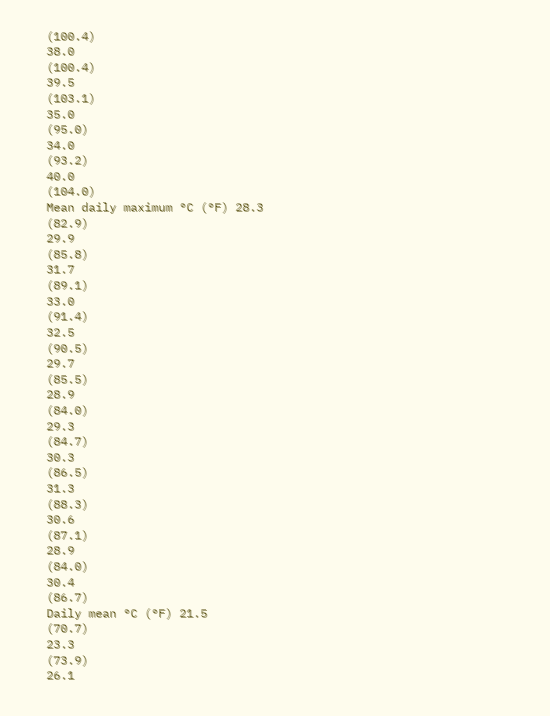(100.4)
38.0
(100.4)
39.5
(103.1)
35.0
(95.0)
34.0
(93.2)
40.0
(104.0)
Mean daily maximum °C (°F) 28.3
(82.9)
29.9
(85.8)
31.7
(89.1)
33.0
(91.4)
32.5
(90.5)
29.7
(85.5)
28.9
(84.0)
29.3
(84.7)
30.3
(86.5)
31.3
(88.3)
30.6
(87.1)
28.9
(84.0)
30.4
(86.7)
Daily mean °C (°F) 21.5
(70.7)
23.3
(73.9)
26.1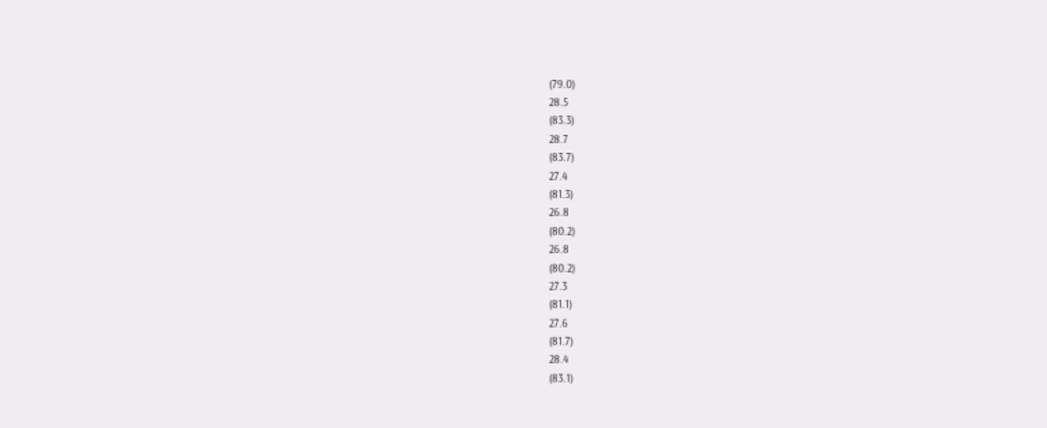(79.0)
28.5
(83.3)
28.7
(83.7)
27.4
(81.3)
26.8
(80.2)
26.8
(80.2)
27.3
(81.1)
27.6
(81.7)
28.4
(83.1)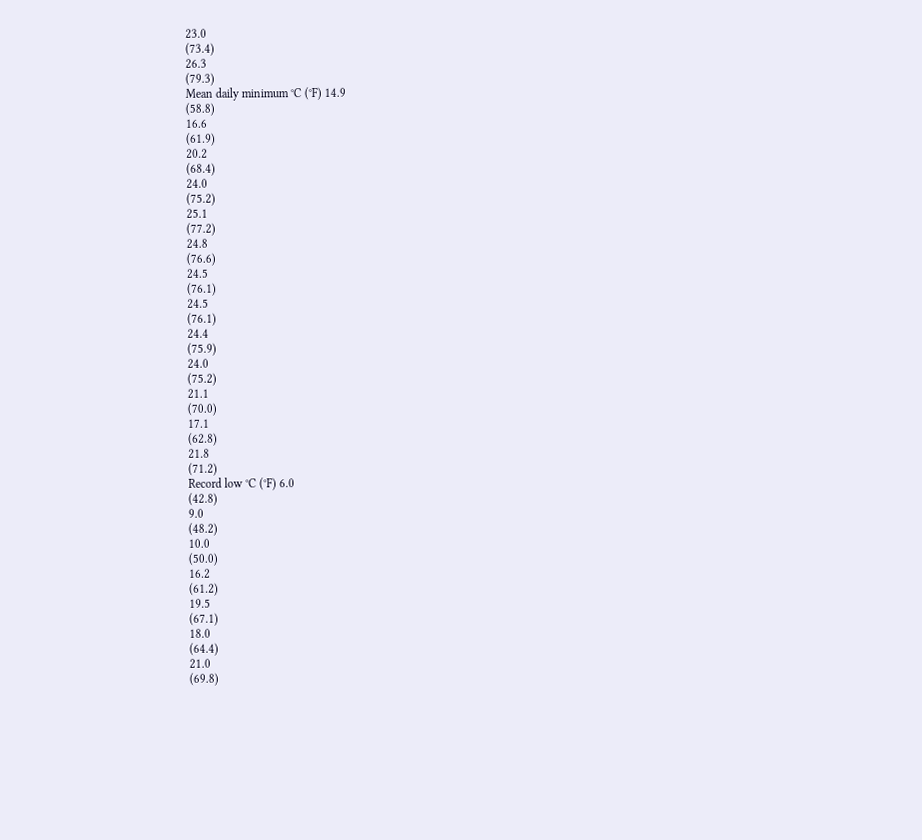23.0
(73.4)
26.3
(79.3)
Mean daily minimum °C (°F) 14.9
(58.8)
16.6
(61.9)
20.2
(68.4)
24.0
(75.2)
25.1
(77.2)
24.8
(76.6)
24.5
(76.1)
24.5
(76.1)
24.4
(75.9)
24.0
(75.2)
21.1
(70.0)
17.1
(62.8)
21.8
(71.2)
Record low °C (°F) 6.0
(42.8)
9.0
(48.2)
10.0
(50.0)
16.2
(61.2)
19.5
(67.1)
18.0
(64.4)
21.0
(69.8)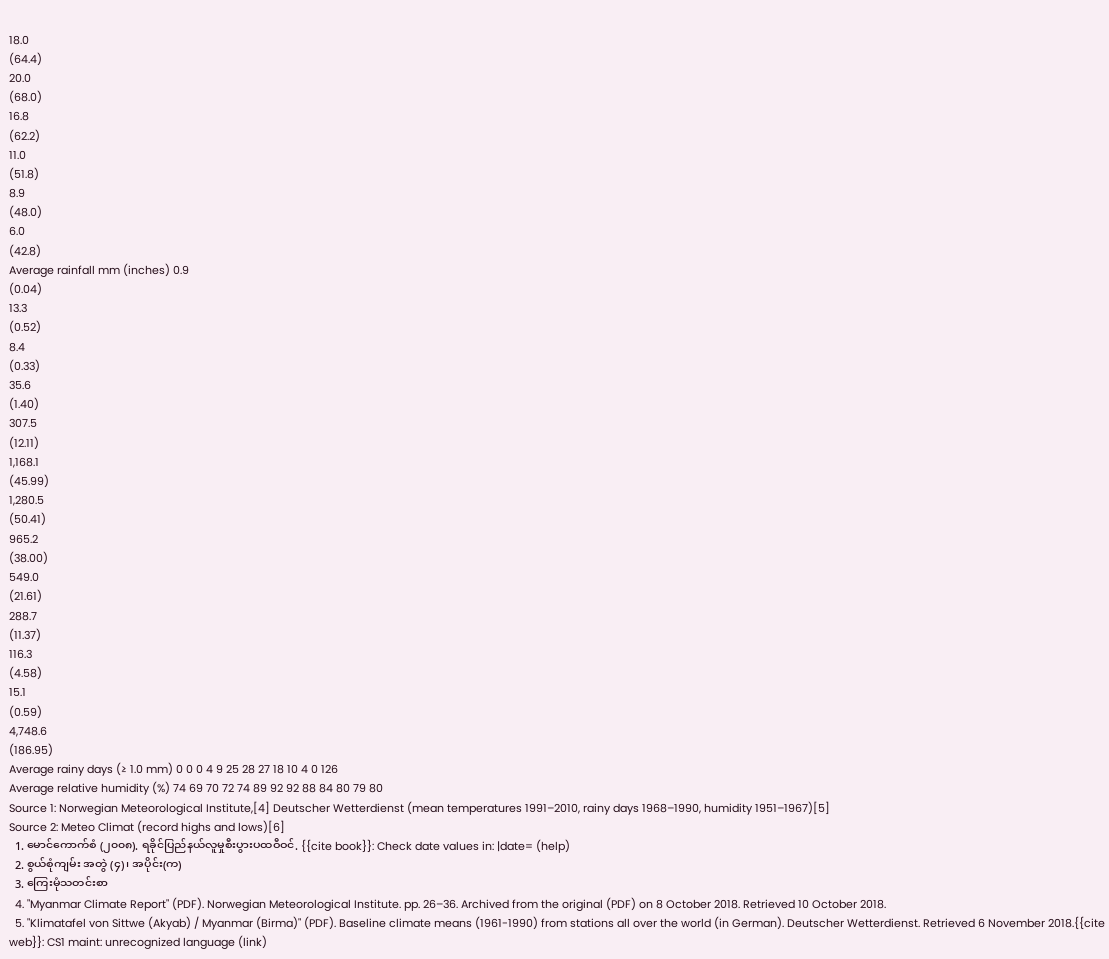18.0
(64.4)
20.0
(68.0)
16.8
(62.2)
11.0
(51.8)
8.9
(48.0)
6.0
(42.8)
Average rainfall mm (inches) 0.9
(0.04)
13.3
(0.52)
8.4
(0.33)
35.6
(1.40)
307.5
(12.11)
1,168.1
(45.99)
1,280.5
(50.41)
965.2
(38.00)
549.0
(21.61)
288.7
(11.37)
116.3
(4.58)
15.1
(0.59)
4,748.6
(186.95)
Average rainy days (≥ 1.0 mm) 0 0 0 4 9 25 28 27 18 10 4 0 126
Average relative humidity (%) 74 69 70 72 74 89 92 92 88 84 80 79 80
Source 1: Norwegian Meteorological Institute,[4] Deutscher Wetterdienst (mean temperatures 1991–2010, rainy days 1968–1990, humidity 1951–1967)[5]
Source 2: Meteo Climat (record highs and lows)[6]
  1. မောင်ကောက်စံ (၂၀၀၈). ရခိုင်ပြည်နယ်လူမှုစီးပွားပထဝီဝင်. {{cite book}}: Check date values in: |date= (help)
  2. စွယ်စုံကျမ်း အတွဲ (၄)၊ အပိုင်း(က)
  3. ကြေးမုံသတင်းစာ
  4. "Myanmar Climate Report" (PDF). Norwegian Meteorological Institute. pp. 26–36. Archived from the original (PDF) on 8 October 2018. Retrieved 10 October 2018.
  5. "Klimatafel von Sittwe (Akyab) / Myanmar (Birma)" (PDF). Baseline climate means (1961-1990) from stations all over the world (in German). Deutscher Wetterdienst. Retrieved 6 November 2018.{{cite web}}: CS1 maint: unrecognized language (link)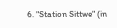6. "Station Sittwe" (in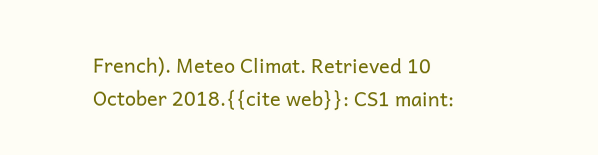French). Meteo Climat. Retrieved 10 October 2018.{{cite web}}: CS1 maint: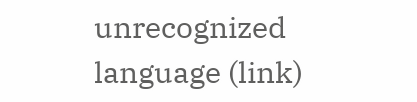unrecognized language (link)